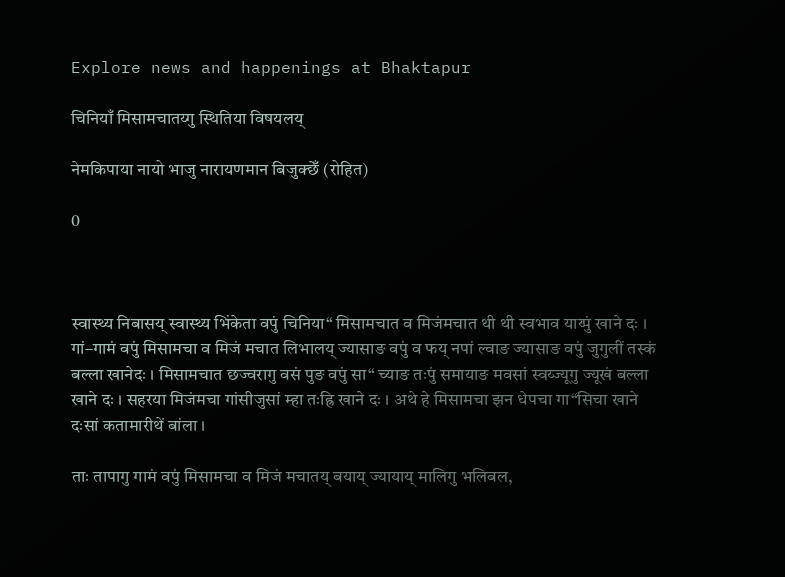Explore news and happenings at Bhaktapur

चिनियाँ मिसामचातय्गु स्थितिया विषयलय्

नेमकिपाया नायो भाजु नारायणमान बिजुक्छे‌ँ (रोहित)

0



स्वास्थ्य निबासय् स्वास्थ्य भिंकेता वपुं चिनिया“ मिसामचात व मिजंमचात थी थी स्वभाव याय्पुं खाने दः । गां–गामं वपुं मिसामचा व मिजं मचात लिभालय् ज्यासाङ वपुं व फय् नपां ल्वाङ ज्यासाङ वपुं जुगुलीं तस्कं बल्ला खानेदः । मिसामचात छज्वरागु वसं पुङ वपुं सा“ च्याङ तःपुं समायाङ मवसां स्वय्ज्यूगु ज्यूखं बल्ला खाने दः । सहरया मिजंमचा गांसीजुसां म्हा तःह्रि खाने दः । अथे हे मिसामचा झन धेपचा गा“सिचा खाने दःसां कतामारीथें बांला ।

ताः तापागु गामं वपुं मिसामचा व मिजं मचातय् बयाय् ज्यायाय् मालिगु भलिबल,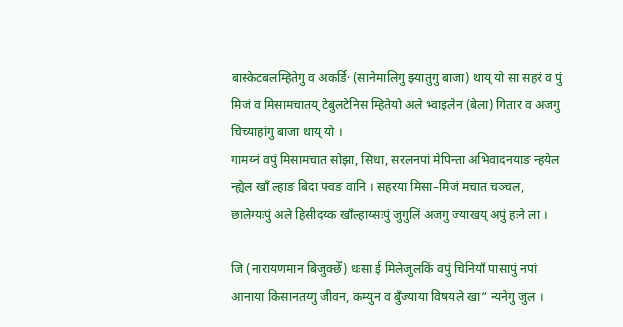बास्केटबलम्हितेगु व अकर्डि· (सानेमालिगु झ्यातुगु बाजा) थाय् यो सा सहरं व पुं मिजं व मिसामचातय् टेबुलटेनिस म्हितेयो अले भ्वाइलेन (बेला) गितार व अजगु चिच्याहांगु बाजा थाय् यो ।
गामय्नं वपुं मिसामचात सोझा, सिधा, सरलनपां मेपिन्ता अभिवादनयाङ न्हयेल न्ह्येल खाँ ल्हाङ बिदा फ्वङ वानि । सहरया मिसा–मिजं मचात चञ्चल, छालेग्यःपुं अले हिसीदय्क खाँल्हाय्सःपुं जुगुलिं अजगु ज्याखय् अपुं हःने ला ।

जि (नारायणमान बिजुक्छेँ) धःसा ई मिलेजुलकिं वपुं चिनियाँ पासापुं नपां आनाया किसानतय्गु जीवन, कम्युन व बुँज्याया विषयले खा“ न्यनेगु जुल ।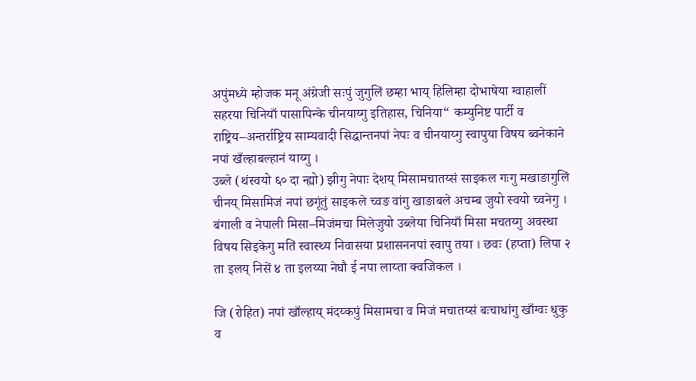अपुंमध्ये म्होजक मनू अंग्रेजी सःपुं जुगुलिं छम्हा भाय् हिलिम्हा दोभाषेया ग्वाहालीं सहरया चिनियाँ पासापिन्के चीनयाय्गु इतिहास, चिनिया“ कम्युनिष्ट पार्टी व राष्ट्रिय–अन्तर्राष्ट्रिय साम्यवादी सिद्धान्तनपां नेपः व चीनयाय्गु स्वापुया विषय ब्वनेकाने नपां खँल्हाबल्हानं याय्गु ।
उब्ले (थंस्वयो ६० दा न्ह्यो) झीगु नेपाः देशय् मिसामचातय्सं साइकल गःगु मखाङागुलिं चीनय् मिसामिजं नपां छगूंतुं साइकले च्वङ वांगु खाङाबले अचम्ब जुयो स्वयो च्वनेगु । बंगाली व नेपाली मिसा–मिजंमचा मिलेजुयो उब्लेया चिनियाँ मिसा मचतय्गु अवस्था विषय सिइकेगु मतिं स्वास्थ्य निवासया प्रशासननपां स्वापु तया । छवः (हप्ता) लिपा २ ता इलय् निसें ४ ता इलय्या नेघौ ई नपा लाय्ता क्वजिकल ।

जि (रोहित) नपां खाँल्हाय् मंदय्कपुं मिसामचा व मिजं मचातय्सं बःचाधांगु खाँग्वः धुकु व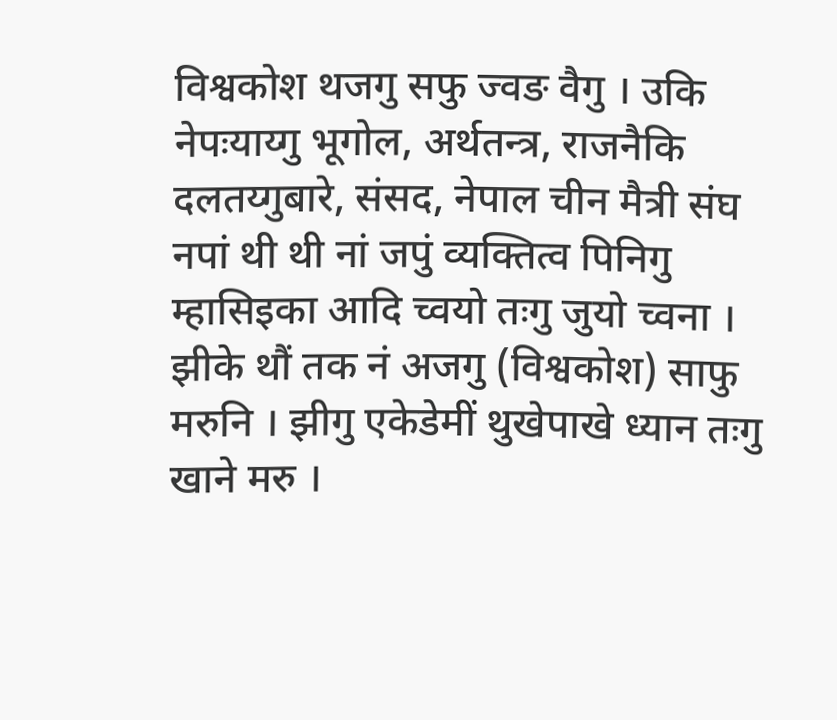विश्वकोश थजगु सफु ज्वङ वैगु । उकि नेपःयाय्गु भूगोल, अर्थतन्त्र, राजनैकि दलतय्गुबारे, संसद, नेपाल चीन मैत्री संघ नपां थी थी नां जपुं व्यक्तित्व पिनिगु म्हासिइका आदि च्वयो तःगु जुयो च्वना । झीके थौं तक नं अजगु (विश्वकोश) साफु मरुनि । झीगु एकेडेमीं थुखेपाखे ध्यान तःगु खाने मरु ।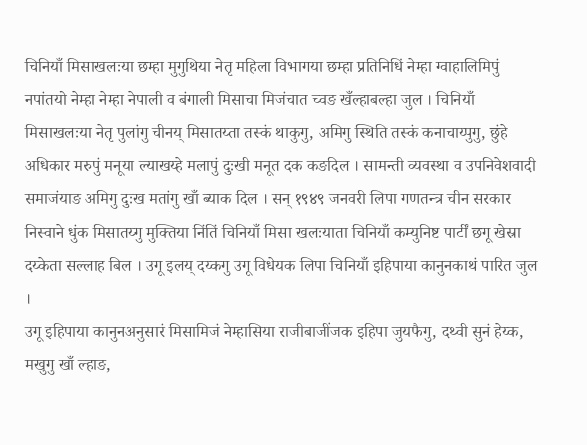चिनियाँ मिसाखलःया छम्हा मुगुथिया नेतृ महिला विभागया छम्हा प्रतिनिधिं नेम्हा ग्वाहालिमिपुं नपांतयो नेम्हा नेम्हा नेपाली व बंगाली मिसाचा मिजंचात च्वङ खँल्हाबल्हा जुल । चिनियाँ मिसाखलःया नेतृ पुलांगु चीनय् मिसातय्ता तस्कं थाकुगु, अमिगु स्थिति तस्कं कनाचाय्पुगु, छुंहे अधिकार मरुपुं मनूया ल्याखय्हे मलापुं दुःखी मनूत दक कङदिल । सामन्ती व्यवस्था व उपनिवेशवादी समाजंयाङ अमिगु दुःख मतांगु खाँ ब्याक दिल । सन् १९४९ जनवरी लिपा गणतन्त्र चीन सरकार निस्वाने धुंक मिसातय्गु मुक्तिया निंतिं चिनियाँ मिसा खलःयाता चिनियाँ कम्युनिष्ट पार्टीं छगू खेस्रा दय्केता सल्लाह बिल । उगू इलय् दय्कगु उगू विधेयक लिपा चिनियाँ इहिपाया कानुनकाथं पारित जुल ।
उगू इहिपाया कानुनअनुसारं मिसामिजं नेम्हासिया राजीबाजींजक इहिपा जुयफैगु, दथ्वी सुनं हेय्क, मखुगु खाँ ल्हाङ,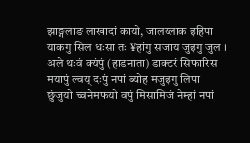झाङ्गलाङ लाखादां कायो, जालय्लाक इहिपा याकगु सिल धःसा तः ¥हांगु सजाय जुइगु जुल । अले थःवं क्यंपुं (हाडनाता) डाक्टरं सिफारिस मयापुं ल्वय् दःपुं नपां ब्योह मजुइगु लिपा छुंजुयो च्वनेमफयो वपुं मिसामिजं नेम्हां नपां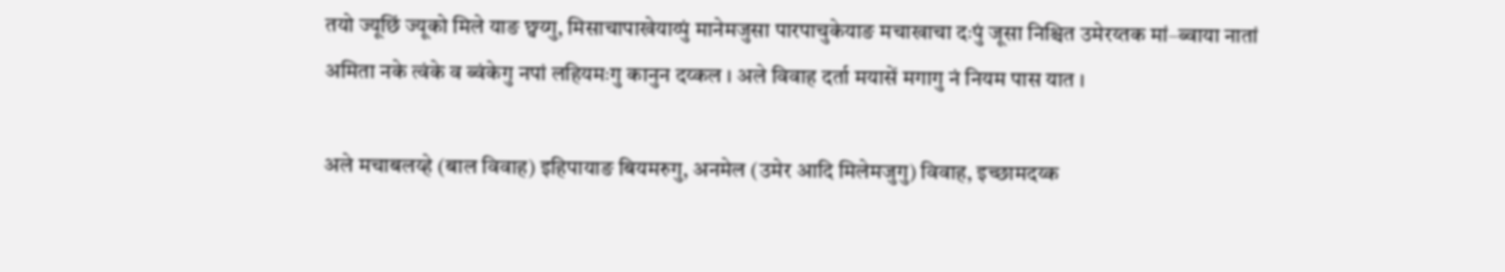तयो ज्यूछिं ज्यूको मिले याङ छ्वय्गु, मिसाचापाखेयाय्पुं मानेमजुसा पारपाचुकेयाङ मचाखाचा दःपुं जूसा निश्चित उमेरय्तक मां–ब्वाया नातां अमिता नके त्वंके व ब्वंकेगु नपां लहियमःगु कानुन दय्कल । अले विवाह दर्ता मयासें मगागु नं नियम पास यात ।

अले मचाबलय्हे (बाल विवाह) इहिपायाङ बियमरुगु, अनमेल (उमेर आदि मिलेमजुगु) विवाह, इच्छामदय्क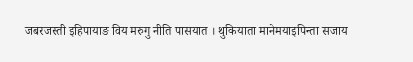जबरजस्ती इहिपायाङ विय मरुगु नीति पासयात । थुकियाता मानेमयाइपिन्ता सजाय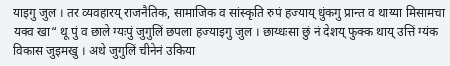याइगु जुल । तर व्यवहारय् राजनैतिक, सामाजिक व सांस्कृति रुपं हज्याय् धुंकगु प्रान्त व थाय्या मिसामचा यक्व खा“ थू पुं व छाले ग्यःपुं जुगुलिं छपला हज्याइगु जुल । छाय्धःसा छुं नं देशय् फुक्क थाय् उत्तिं ग्यंक विकास जुइमखु । अथे जुगुलिं चीनेनं उकिया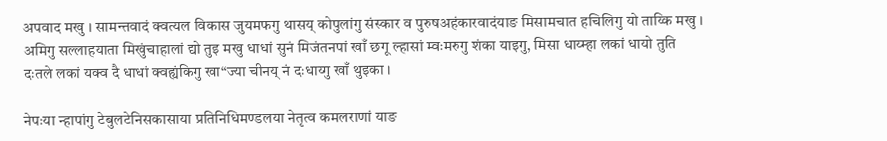अपवाद मखु । सामन्तवादं क्वत्यल विकास जुयमफगु थासय् कोपुलांगु संस्कार व पुरुषअहंकारवादंयाङ मिसामचात हचिलिगु यो ताय्कि मखु । अमिगु सल्लाहयाता मिखुंचाहालां द्यो तुइ मखु धाधां सुनं मिजंतनपां खाँ छगू ल्हासां म्वःमरुगु शंका याइगु, मिसा धाय्म्हा लकां धायो तुति दःतले लकां यक्व दै धाधां क्वह्यंकिगु खा“ज्या चीनय् नं दःधाय्गु खाँ थुइका ।

नेपःया न्हापांगु टेबुलटेनिसकासाया प्रतिनिधिमण्डलया नेतृत्व कमलराणां याङ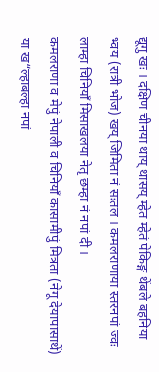द्यूगु खः । दक्षिण चीनया थाय् थासय् म्हेत म्हेतं पेकिङ्ग थेंबले बहनिया भ्वय (रात्री भोज) खय् जिमिता नं सःतल । कमलराणाया स्तरनपां ज्वः लाम्हा चिनियाँ मिसाखलया नेतृ छम्हा नं नपां दी ।
कमलराणा व मेपुं नेपाली व चिनियाँ कासामीपुं मित्रता (नेगू देयापासाथें) या ख“ल्हाबल्हा नपां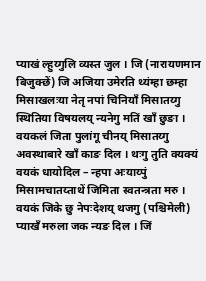प्याखं ल्हुय्गुलि व्यस्त जुल । जि (नारायणमान बिजुक्छें) जि अजिया उमेरति थ्यंम्हा छम्हा मिसाखलःया नेतृ नपां चिनियाँ मिसातय्गु स्थितिया विषयलय् न्यनेगु मतिं खाँ छुङा । वयकलं जिता पुलांगू चीनय् मिसातय्गु अवस्थाबारे खाँ काङ दिल । थःगु तुति क्यक्यं वयकं धायोदिल – न्हपा अःयाय्पुं मिसामचातय्ताथें जिमिता स्वतन्त्रता मरु । वयकं जिके छु नेपःदेशय् थजगु (पश्चिमेली) प्याखँ मरुला जक न्यङ दिल । जिं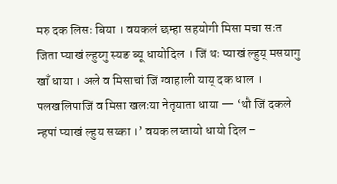मरु दक लिसः बिया । वयकलं छम्हा सहयोगी मिसा मचा सःत जिता प्याखं ल्हुय्गु स्यङ ब्यू धायोदिल । जिं थः प्याखं ल्हुय् मसयागु खाँ धाया । अले व मिसाचां जिं ग्वाहाली याय् दक धाल । पलखलिपाजिं व मिसा खलःया नेतृयाता धाया — ‘थौ जिं दकले न्हपां प्याखं ल्हुय सय्का ।’ वयक लय्तायो धायो दिल –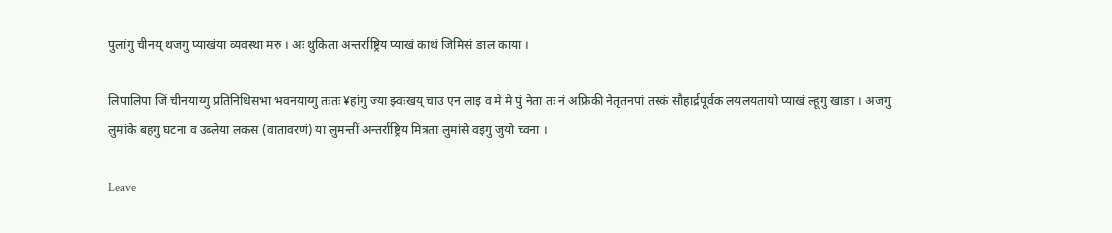पुलांगु चीनय् थजगु प्याखंया व्यवस्था मरु । अः थुकिता अन्तर्राष्ट्रिय प्याखं काथं जिमिसं ङाल काया ।

लिपालिपा जिं चीनयाय्गु प्रतिनिधिसभा भवनयाय्गु तःतः ¥हांगु ज्या झ्वःखय् चाउ एन लाइ व मे मे पुं नेता तः नं अफ्रिकी नेतृतनपां तस्कं सौहार्द्रपूर्वक लयलयतायो प्याखं ल्हूगु खाङा । अजगु लुमांके बहगु घटना व उब्लेया लकस (वातावरणं) या लुमन्तीं अन्तर्राष्ट्रिय मित्रता लुमांसे वइगु जुयो च्वना ।

Leave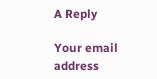A Reply

Your email address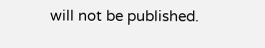will not be published.